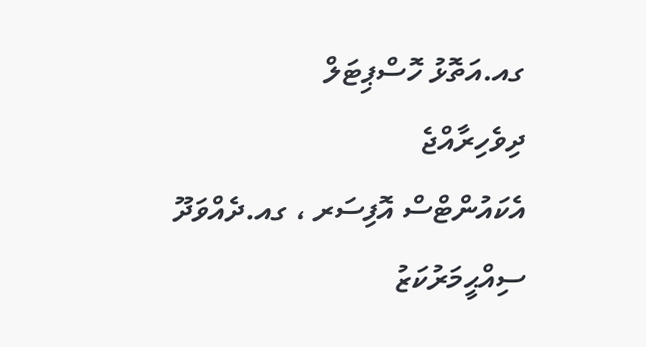ގއ.އަތޮޅު ހޮސްޕިޓަލް
ދިވެހިރާއްޖެ
އެކައުންޓްސް އޮފިސަރ ، ގއ.ދެއްވަދޫ ސިއްޙީމަރުކަޒު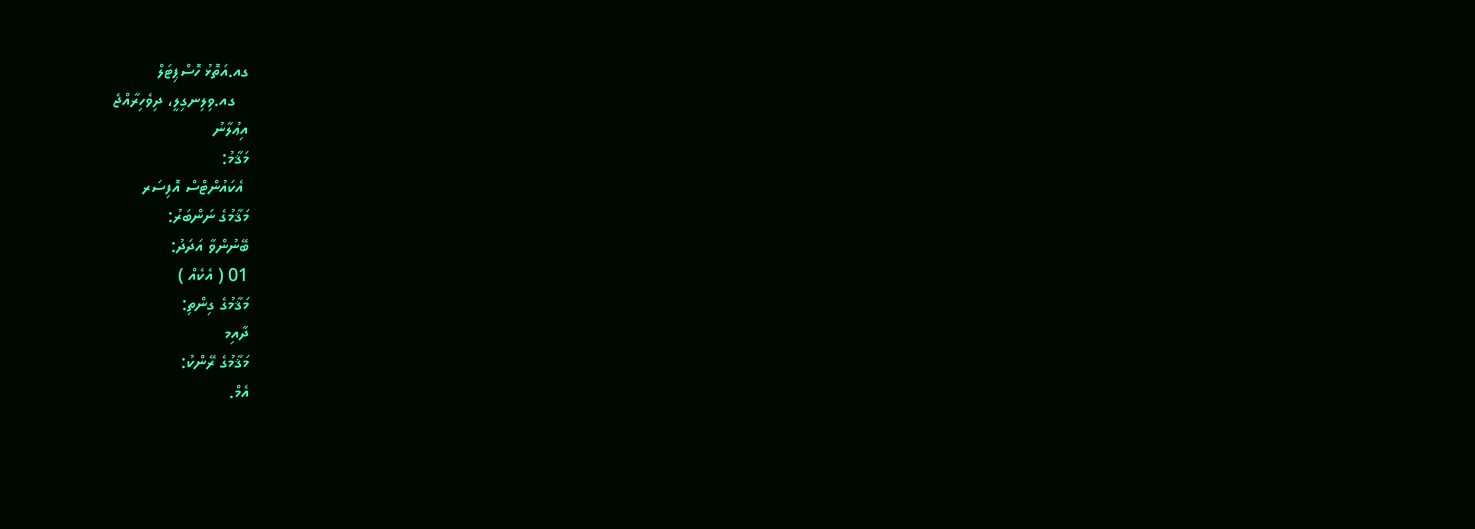ގއ.އަތޮޅު ހޮސްޕިޓަލް
   ގއ.ވިލިނގިލީ، ދިވެހިރާއްޖެ
އިޢުލާނު
މަޤާމު:
 އެކައުންޓްސް އޮފިސަރ
މަޤާމުގެ ނަންބަރު:
ބޭނުންވާ އަދަދު:
01 ( އެކެއް )
މަޤާމުގެ ގިންތި:
ދާއިމ
މަޤާމުގެ ރޭންކު:
އެމް.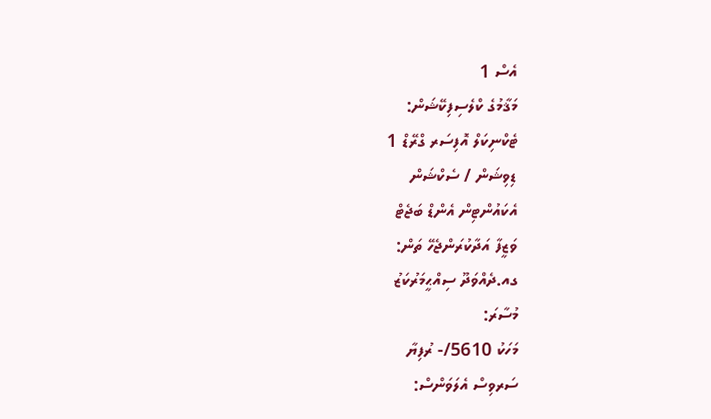އެސް 1
މަޤާމުގެ ކްލެސިފިކޭޝަން:
ޓެކްނިކަލް އޮފިސަރ ގްރޭޑް 1
ޑިވިޝަން / ސެކްޝަން
އެކައުންޓިން އެންޑް ބަޖެޓް
ވަޒީފާ އަދާކުރަންޖެހޭ ތަން:
ގއ.ދެއްވަދޫ ސިއްޙީމަރުކަޒު
މުސާރަ:
މަހަކު 5610/- ރުފިޔާ
ސަރވިސް އެލަވަންސް: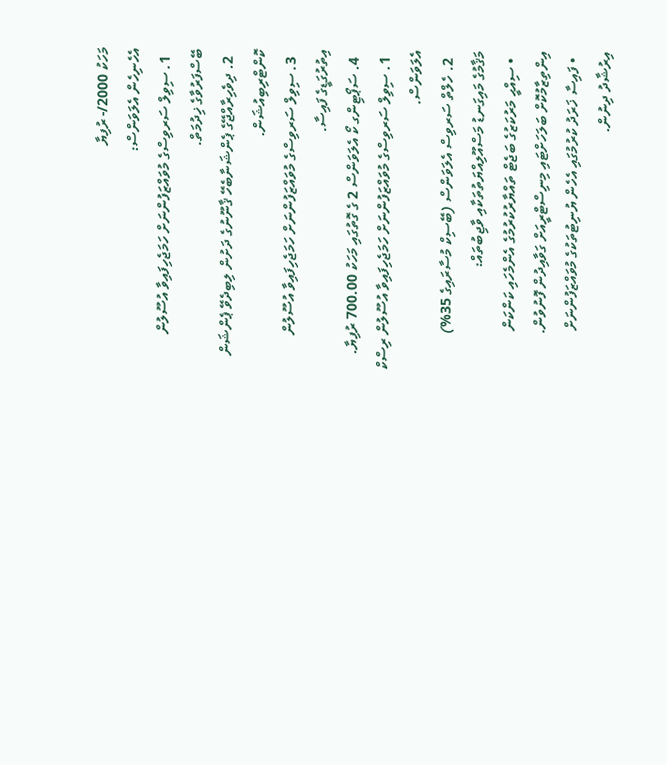މަހަކު 2000/- ރުފިޔާ
އެހެނިހެން އެލަވަންސް:
  1. ސިވިލް ސަރވިސްގެ މުވައްޒަފުންނަށް ހަމަޖެހިފައިވާ އުސޫލުން ބޭސްފަރުވާގެ ޚިދުމަތް.
  2. ދިވެހިރާއްޖޭގެ ޕެންޝަނާބެހޭ ޤާނޫނުގެ ދަށުން ލިބިދެވޭ ޕެންޝަން ކޮންޓްރިބިއުޝަން.
  3. ސިވިލް ސަރވިސްގެ މުވައްޒަފުންނަށް ހަމަޖެހިފައިވާ އުސޫލުން އިތުރުގަޑީގެ ފައިސާ.
  4. ސަޕޯޓިންގ ކޯ އެލަވަންސް 2 ގެ ގޮތުގައި މަހަކު 700.00 ރުފިޔާ.
  1. ސިވިލް ސަރވިސްގެ މުވައްޒަފުންނަށް ހަމަޖެހިފައިވާ އުސޫލުން ރިސްކް އެލަވަންސް.
  2. ހެލްތް ސަރވިސް އެލަވަންސް (ބޭސިކް މުސާރައިގެ 35%)
މަޤާމުގެ މައިގަނޑު މަސްއޫލިއްޔަތުތަކާއި ވާޖިބުތައް:
  • ސިއްޙީ މަރުކަޒުގެ ބަޖެޓް ތައްޔާރުކުރުމުގެ އެންމެހައި ކަންކަން އިންތިޒާމުކޮށް ބަލަހަށްޓައި މިނިސްޓްރީއަށް ގަވާއިދުން ފޮނުވުން.
  • ފައިސާ ޚަރަދު ކުރުމުގައި އެހެން ޔުނިޓުތަކުގެ މުވައްޒަފުންނަށް އިރުޝާދު ދިނުން.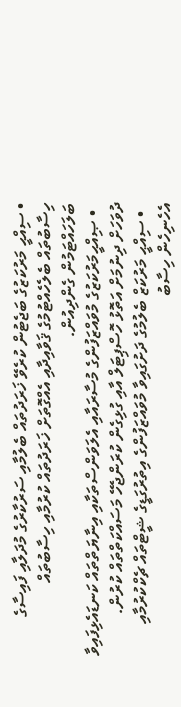• ސިއްޙީ މަރުކަޒުގެ ބަޖެޓުން ކުރެވޭ ޚަރަދުތައް ބެލުމާއި ސަރުކާރުގެ މުދަލާއި ފައިސާގެ ހިސާބުތައް ބެލެހެއްޓުމުގެ ޤަވާއިދާއި އެއްގޮތަށް ޚަރަދުތައް ކުރުމާއި ހިސާބުތައް ބަލަހައްޓަމުން ގެންދިއުން.
  • ޞިއްޙީމަރުކަޒުގެ މުވައްޒަފުންގެ މުސާރައާއި އެލަވަންސްތަކާއި އިނާޔަތްތައް ކަނޑައެޅިފައިވާ ދުވަހަށް ދިނުމަށް އަތޮޅު ހޮސްޕިޓަލް އާއި ގުޅިގެން ކުރަންޖެހޭ މަސައްކަތްތައް ކުރުން.
  • ސިއްޙީ މަރުކަޒް ބެލުމުގެ ދަށުގައިވާ މުވައްޒަފުންގެ އިތުރުގަޑީގެ ޝީޓްތައް ޗެކްކުރުމާއި އެހެނިހެން ހިސާބު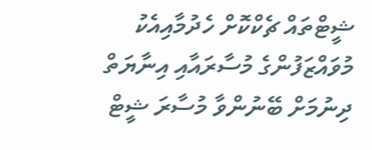ޝީޓްތައް ޗެކްކޮށް ހެދުމާއިއެކު މުވައްޒަފުންގެ މުސާރައާއި އިނާޔަތް ދިނުމަށް ބޭނުންވާ މުސާރަ ޝީޓް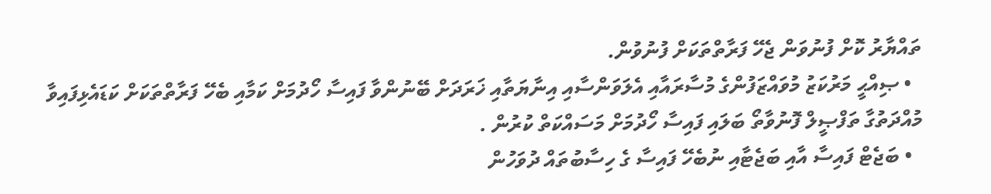ތައްޔާރު ކޮށް ފުނުވަން ޖެހޭ ފަރާތްތަކަށް ފުނުވުން.
  • ޞިއްޙީ މަރުކަޒު މުވައްޒަފުންގެ މުސާރައާއި އެލަވަންސާއި އިނާޔަތާއި ޚަރަދަށް ބޭނުންވާ ފައިސާ ހޯދުމަށް ކަމާއި ބެހޭ ފަރާތްތަކަށް ކަޑައެޅިފައިވާ މުއްދަތުގާ ތަފްޞީލް ފޮނުވާތޯ ބަލައި ފައިސާ ހޯދުމަށް މަސައްކަތް ކުރުން .
  • ބަޖެޓް ފައިސާ އާއި ބަޖެޓާއި ނުބެހޭ ފައިސާ ގެ ހިސާބުތައް ދުވަހުން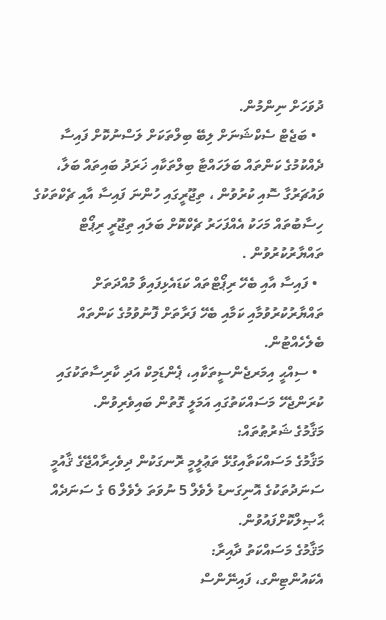ދުވަހަށް ނިންމުން.
  • ބަޖެޓް ސެކްޝަނަށް ލިބޭ ބިލްތަކަށް ލަސްނުކޮށް ފައިސާ ދެއްކުމުގެ ކަންތައް ބަލަހައްޓާ ބިލްތަކާއި ޚަރަދު ބައިތައް ބަލާ، ވައުޗަރުގާ ސޮއި ކުރުވުން ، ތިޖޫރީގައި ހުންނަ ފައިސާ އާއި ޗެކްތަކުގެ ހިސާބުތައް މަހަކު އެއްފަހަރު ޗެކްކޮށް ބަލައި ތިޖޫރީ ރިޕޯޓް ތައްޔާރުކުރުވުން .
  • ފައިސާ އާއި ބެހޭ ރިޕޯޓްތައް ކަޑައެޅިފައިވާ މުއްދަތަށް ތައްޔާރުކުރުވުމާއި ކަމާއި ބެހޭ ފަރާތަށް ފޮނުވުމުގެ ކަންތައް ބެލެހެއްޓުން.
  • ސިއްޙީ އިމަރޖެންސީތަކާއި، ޕެންޑަމިކް އަދި ކާރިސާތަކުގައި ކުރަންޖެހޭ މަސައްކަތުގައި އަމަލީ ގޮތުން ބައިވެރިވުން.
މަޤާމުގެ ޝަރުޠުތައް:
މަޤާމުގެ މަސައްކަތާއިގުޅޭ ތަޢުލީމީ ރޮނގަކުން ދިވެހިރާއްޖޭގެ ޤާއުމީ ސަނަދުތަކުގެ އޮނިގަނޑު ލެވެލް 5 ނުވަތަ ލެވެލް 6 ގެ ސަނަދެއް ޙާޞިލްކޮށްފައުވުން.
މަޤާމުގެ މަސައްކަތު ދާއިރާ:
އެކައުންޓިންގ، ފައިނޭންސް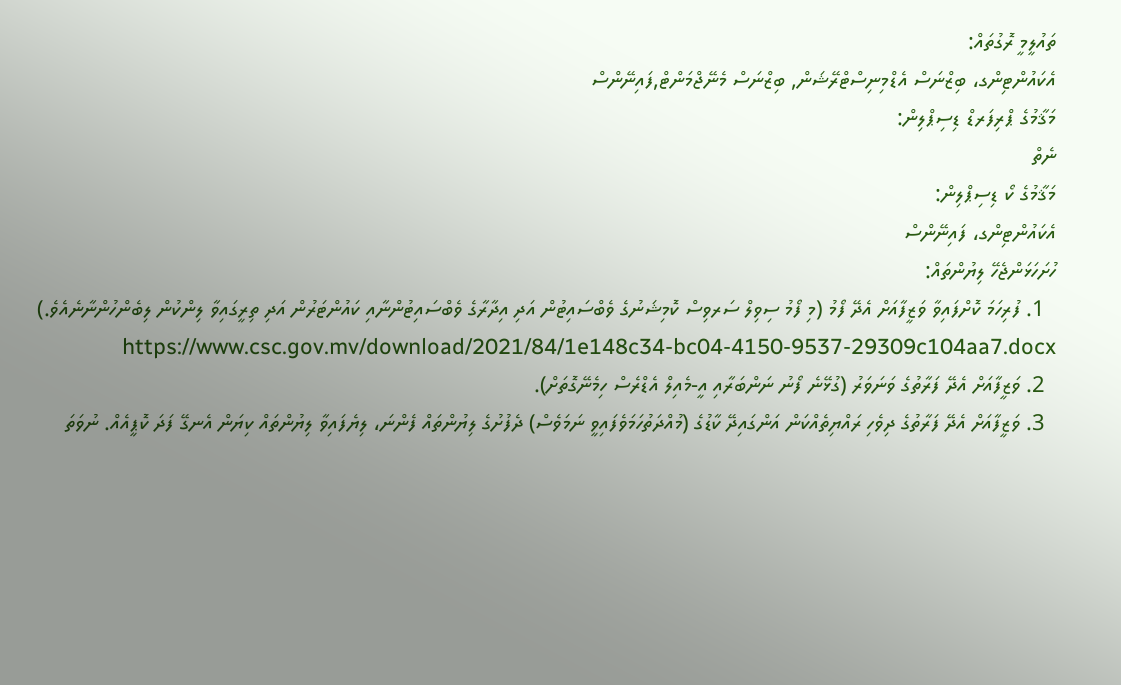ތައުލީމީ ރޮގުތައް:
އެކައުންޓިންގ، ބިޒްނަސް އެޑްމިނިސްޓްރޭޝަން, ބިޒްނަސް މެނޭޖްމަންޓް,ފައިނޭންސް
މަޤާމުގެ ޕްރިފަރޑް ޑިސިޕްލިން:
ނެތް
މަޤާމުގެ ކޯ ޑިސިޕްލިން:
އެކައުންޓިންގ، ފައިނޭންސް
ހުށަހަޅަންޖެހޭ ލިޔުންތައް:
  1. ފުރިހަމަ ކޮށްފައިވާ ވަޒީފާއަށް އެދޭ ފޯމު (މި ފޯމު ސިވިލް ސަރވިސް ކޮމިޝަނުގެ ވެބްސައިޓުން އަދި އިދާރާގެ ވެބްސައިޓުންނާއި ކައުންޓަރުން އަދި ތިރީގައިވާ ލިންކުން ލިބެންހުންނާނެއެވެ.)  https://www.csc.gov.mv/download/2021/84/1e148c34-bc04-4150-9537-29309c104aa7.docx
  2. ވަޒީފާއަށް އެދޭ ފަރާތުގެ ވަނަވަރު (ގުޅޭނެ ފޯނު ނަންބަރާއި އީ-މެއިލް އެޑްރެސް ހިމެނޭގޮތަށް).
  3. ވަޒީފާއަށް އެދޭ ފަރާތުގެ ދިވެހި ރައްޔިތެއްކަން އަންގައިދޭ ކާޑުގެ (މުއްދަތުހަމަވެފައިވީ ނަމަވެސް) ދެފުށުގެ ލިޔުންތައް ފެންނަ، ލިޔެފައިވާ ލިޔުންތައް ކިޔަން އެނގޭ ފަދަ ކޮޕީއެއް. ނުވަތަ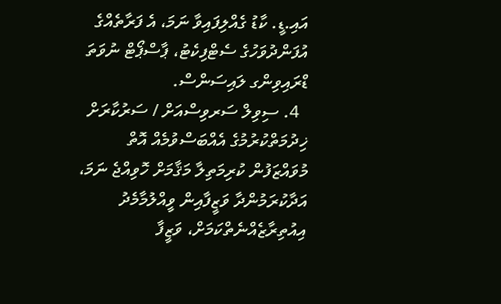އައި.ޑީ. ކާޑު ގެއްލިފައިވާ ނަމަ، އެ ފަރާތެއްގެ އުފަންދުވަހުގެ ސެޓްފިކެޓު، ޕާސްޕޯޓް ނުވަތަ ޑްރައިވިންގ ލައިސަންސް.
  4. ސިވިލް ސަރވިސްއަށް / ސަރުކާރަށް ޚިދުމަތްކުރުމުގެ އެއްބަސްވުމެއް އޮތް މުވައްޒަފުން ކުރިމަތިލާ މަޤާމަށް ހޮވިއްޖެ ނަމަ، އަދާކުރަމުންދާ ވަޒީފާއިން ވީއްލުމާމެދު އިއުތިރާޒެއްނެތްކަމަށް، ވަޒީފާ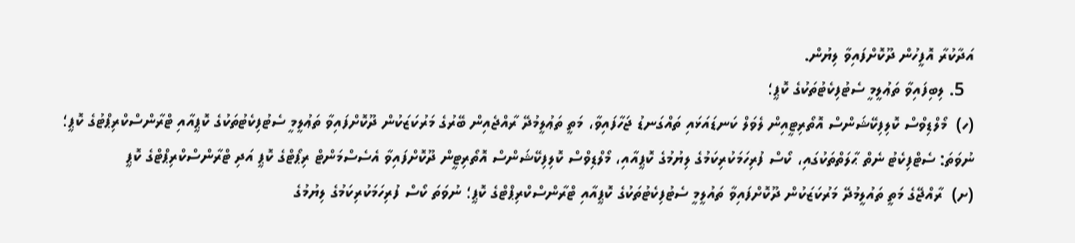އަދާކުރާ އޮފީހުން ދޫކޮށްފައިވާ ލިޔުން.
  5. ލިބިފައިވާ ތަޢުލީމީ ސެޓުފިކެޓުތަކުގެ ކޮޕީ؛
(ހ)  މޯލްޑިވްސް ކޮލިފިކޭޝަންސް އޮތޯރިޓީއިން ލެވަލް ކަނޑައަޅައި ތައްގަނޑު ޖަހާފައިވާ، މަތީ ތަޢުލީމުދޭ ރާއްޖެއިން ބޭރުގެ މަރުކަޒަކުން ދޫކޮށްފައިވާ ތަޢުލީމީ ސެޓުފިކެޓުތަކުގެ ކޮޕީއާއި ޓްރާންސްކްރިޕްޓުގެ ކޮޕީ؛ ނުވަތަ: ސެޓްފިކެޓު ނެތް ޙާލަތްތަކުގައި، ކޯސް ފުރިހަމަކުރިކަމުގެ ލިޔުމުގެ ކޮޕީއާއި، މޯލްޑިވްސް ކޮލިފިކޭޝަންސް އޮތޯރިޓީން ދޫކޮށްފައިވާ އެސެސްމަންޓް ރިޕޯޓްގެ ކޮޕީ އަދި ޓްރާންސްކްރިޕްޓްގެ ކޮޕީ
(ށ)  ރާއްޖޭގެ މަތީ ތައުލީމުދޭ މަރުކަޒަކުން ދޫކޮށްފައިވާ ތައުލީމީ ސެޓުފިކެޓުތަކުގެ ކޮޕީއާއި ޓްރާންސްކްރިޕްޓްގެ ކޮޕީ؛ ނުވަތަ ކޯސް ފުރިހަމަކުރިކަމުގެ ލިޔުމުގެ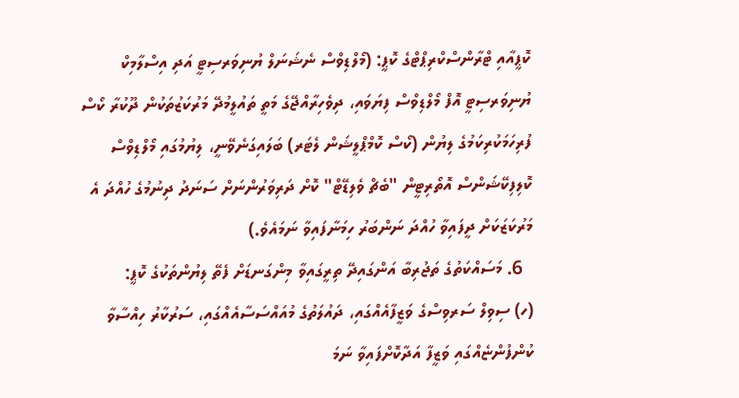ކޮޕީއާއި ޓްރާންސްކްރިޕްޓްގެ ކޮޕީ: (މޯލްޑިވްސް ނެޝަނަލް ޔުނިވަރސިޓީ އަދި އިސްލާމިކް ޔުނިވަރސިޓީ އޮފް މޯލްޑިވްސް ފިޔަވައި، ދިވެހިރާއްޖޭގެ މަތީ ތައުލީމުދޭ މަރުކަޒުތަކުން ދޫކުރާ ކޯސް ފުރިހަމަކުރިކަމުގެ ލިޔުން (ކޯސް ކޮމްޕްލީޝަން ލެޓަރ) ބަލައިގަނެވޭނީ، ލިޔުމުގައި މޯލްޑިވްސް ކޮލިފިކޭޝަންސް އޮތޯރިޓީން "ބެޗް ވެލިޑޭޓް" ކޮށް ދަރިވަރުންނަށް ސަނަދު ދިނުމުގެ ހުއްދަ އެ މަރުކަޒަކަށް ދީފައިވާ ހުއްދަ ނަންބަރު ހިމަނާފައިވާ ނަމައެވެ.)
  6. މަސައްކަތުގެ ތަޖުރިބާ އަންގައިދޭ ތިރީގައިވާ މިންގަނޑަށް ފެތޭ ލިޔުންތަކުގެ ކޮޕީ:
(ހ) ސިވިލް ސަރވިސްގެ ވަޒީފާއެއްގައި، ދައުލަތުގެ މުއައްސަސާއެއްގައި، ސަރުކާރު ހިއްސާވާ ކުންފުންޏެއްގައި ވަޒީފާ އަދާކޮށްފައިވާ ނަމަ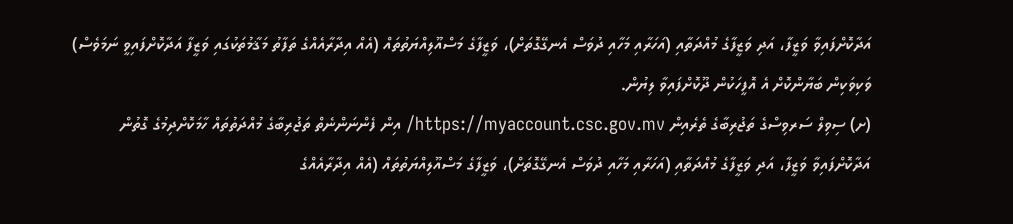އަދާކޮށްފައިވާ ވަޒީފާ، އަދި ވަޒީފާގެ މުއްދަތާއި (އަހަރާއި މަހާއި ދުވަސް އެނގޭގޮތަށް)، ވަޒީފާގެ މަސްއޫލިއްޔަތުތައް (އެއް އިދާރާއެއްގެ ތަފާތު މަޤާމުތަކުގައި ވަޒީފާ އަދާކޮށްފައިވީ ނަމަވެސް) ވަކިވަކިން ބަޔާންކޮށް އެ އޮފީހަކުން ދޫކޮށްފައިވާ ލިޔުން.
(ށ) ސިވިލް ސަރވިސްގެ ތަޖުރިބާގެ ތެރެއިން https://myaccount.csc.gov.mv/ އިން ފެންނަންނެތް ތަޖުރިބާގެ މުއްދަތުތައް ހާމަކޮށްދިމުގެ ގޮތުން އަދާކޮށްފައިވާ ވަޒީފާ، އަދި ވަޒީފާގެ މުއްދަތާއި (އަހަރާއި މަހާއި ދުވަސް އެނގޭގޮތަށް)، ވަޒީފާގެ މަސްއޫލިއްޔަތުތައް (އެއް އިދާރާއެއްގެ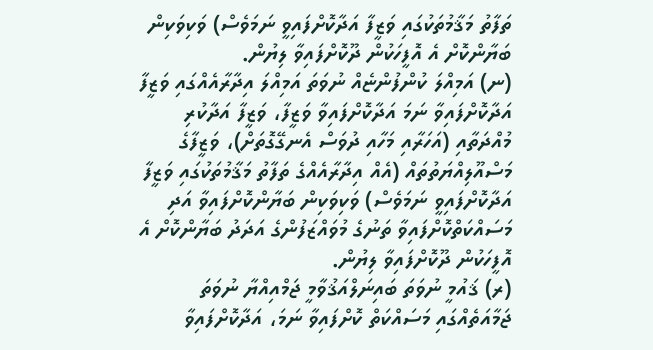ތަފާތު މަޤާމުތަކުގައި ވަޒީފާ އަދާކޮށްފައިވީ ނަމަވެސް) ވަކިވަކިން ބަޔާންކޮށް އެ އޮފީހަކުން ދޫކޮށްފައިވާ ލިޔުން.
(ނ) އަމިއްލަ ކުންފުންޏެއް ނުވަތަ އަމިއްލަ އިދާރާއެއްގައި ވަޒީފާ އަދާކޮށްފައިވާ ނަމަ އަދާކޮށްފައިވާ ވަޒީފާ، ވަޒީފާ އަދާކުރި މުއްދަތާއި (އަހަރާއި މަހާއި ދުވަސް އެނގޭގޮތަށް)، ވަޒީފާގެ މަސްއޫލިއްޔަތުތައް (އެއް އިދާރާއެއްގެ ތަފާތު މަޤާމުތަކުގައި ވަޒީފާ އަދާކޮށްފައިވީ ނަމަވެސް) ވަކިވަކިން ބަޔާންކޮށްފައިވާ އަދި މަސައްކަތްކޮށްފައިވާ ތަނުގެ މުވައްޒަފުންގެ އަދަދު ބަޔާންކޮށް އެ އޮފީހަކުން ދޫކޮށްފައިވާ ލިޔުން.
(ރ) ޤައުމީ ނުވަތަ ބައިނަލްއަޤުވާމީ ޖަމްއިއްޔާ ނުވަތަ ޖަމާއަތެއްގައި މަސައްކަތް ކޮށްފައިވާ ނަމަ، އަދާކޮށްފައިވާ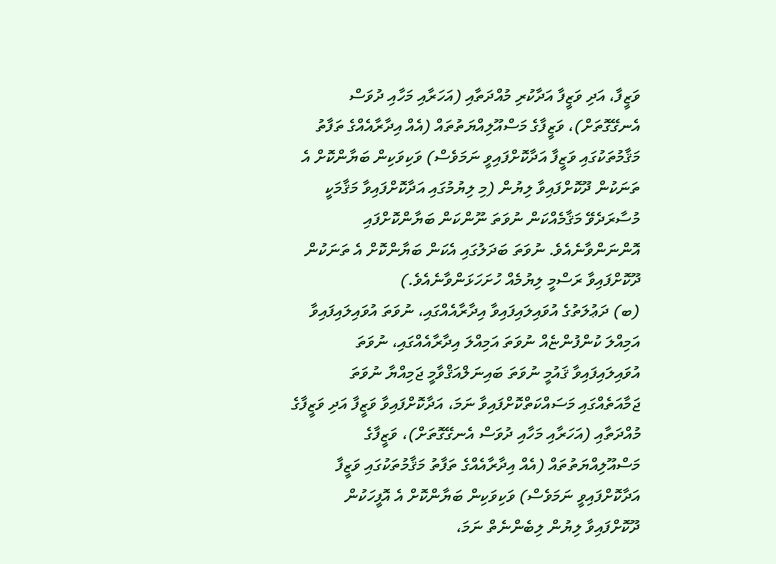ވަޒީފާ، އަދި ވަޒީފާ އަދާކުރި މުއްދަތާއި (އަހަރާއި މަހާއި ދުވަސް އެނގޭގޮތަށް)، ވަޒީފާގެ މަސްއޫލިއްޔަތުތައް (އެއް އިދާރާއެއްގެ ތަފާތު މަޤާމުތަކުގައި ވަޒީފާ އަދާކޮށްފައިވީ ނަމަވެސް) ވަކިވަކިން ބަޔާންކޮށް އެ ތަނަކުން ދޫކޮށްފައިވާ ލިޔުން (މި ލިޔުމުގައި އަދާކޮށްފައިވާ މަޤާމަކީ މުސާރަދެވޭ މަޤާމެއްކަން ނުވަތަ ނޫންކަން ބަޔާންކޮށްފައި އޮންނަންވާނެއެވެ. ނުވަތަ ބަދަލުގައި އެކަން ބަޔާންކޮށް އެ ތަނަކުން ދޫކޮށްފައިވާ ރަސްމީ ލިޔުމެއް ހުށަހަޅަންވާނެއެވެ.)
(ބ) ދަޢުލަތުގެ އުވައިލައިފައިވާ އިދާރާއެއްގައި، ނުވަތަ އުވައިލައިފައިވާ އަމިއްލަ ކުންފުންޏެއް ނުވަތަ އަމިއްލަ އިދާރާއެއްގައި، ނުވަތަ އުވައިލައިފައިވާ ޤައުމީ ނުވަތަ ބައިނަލްއަޤްވާމީ ޖަމިއްޔާ ނުވަތަ ޖަމާއަތެއްގައި މަސައްކަތްކޮށްފައިވާ ނަމަ، އަދާކޮށްފައިވާ ވަޒީފާ އަދި ވަޒީފާގެ މުއްދަތާއި (އަހަރާއި މަހާއި ދުވަސް އެނގޭގޮތަށް)، ވަޒީފާގެ މަސްއޫލިއްޔަތުތައް (އެއް އިދާރާއެއްގެ ތަފާތު މަޤާމުތަކުގައި ވަޒީފާ އަދާކޮށްފައިވީ ނަމަވެސް) ވަކިވަކިން ބަޔާންކޮށް އެ އޮފީހަކުން ދޫކޮށްފައިވާ ލިޔުން ލިބެންނެތް ނަމަ،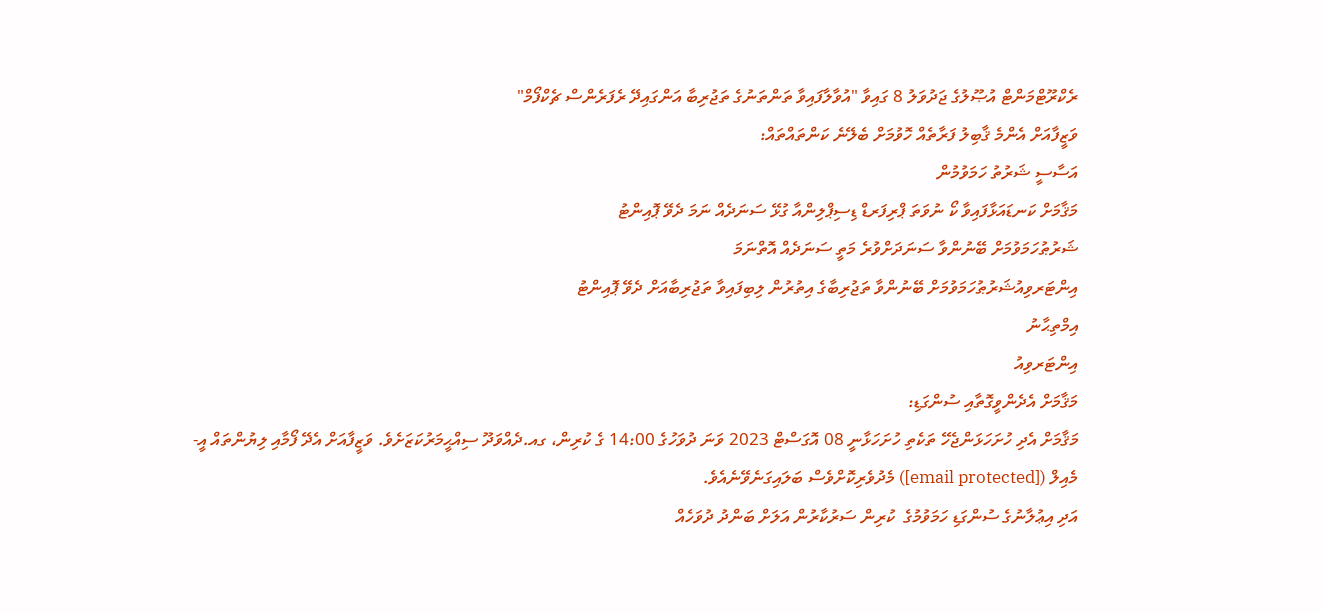ރެކްރޫޓްމަންޓް އުޞޫލުގެ ޖަދުވަލު 8 ގައިވާ "އުވާލާފައިވާ ތަންތަނުގެ ތަޖުރިބާ އަންގައިދޭ ރެފަރެންސް ޗެކްފޯމް"
ވަޒީފާއަށް އެންމެ ޤާބިލު ފަރާތެއް ހޮވުމަށް ބެލޭނެ ކަންތައްތައް:
އަސާސީ ޝަރުތު ހަމަވުމުން
މަޤާމަށް ކަނޑައަޅާފައިވާ ކޯ ނުވަތަ ޕްރިފަރޑް ޑިސިޕްލިންއާ ގުޅޭ ސަނަދެއް ނަމަ ދެވޭ ޕޮއިންޓު
ޝަރުޠުހަމަވުމަށް ބޭނުންވާ ސަނަދަށްވުރެ މަތީ ސަނަދެއް އޮތްނަމަ
އިންޓަރވިއުޝަރުޠުހަމަވުމަށް ބޭނުންވާ ތަޖުރިބާގެ އިތުރުން ލިބިފައިވާ ތަޖުރިބާއަށް ދެވޭ ޕޮއިންޓު
އިމްތިޙާނު
އިންޓަރވިއު
މަޤާމަށް އެދެންވީގޮތާއި ސުންގަޑި:
މަޤާމަށް އެދި ހުށަހަޅަންޖެހޭ ތަކެތި ހުށަހަޅާނީ 08 އޮގަސްޓް 2023 ވަނަ ދުވަހުގެ 14:00 ގެ ކުރިން، ގއ.ދެއްވަދޫ ސިއްޙީމަރުކަޒަށެވެ. ވަޒީފާއަށް އެދޭ ފޯމާއި ލިޔުންތައް އީ-މެއިލް ([email protected]) މެދުވެރިކޮށްވެސް ބަލައިގަނެވޭނެއެވެ.
އަދި އިޢުލާނުގެ ސުންގަޑި ހަމަވުމުގެ  ކުރިން ސަރުކާރުން އަލަށް ބަންދު ދުވަހެއް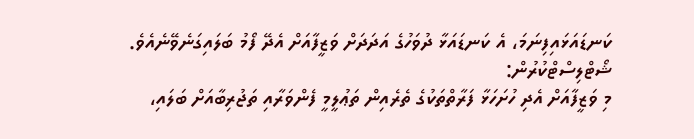ކަނޑައަޅައިފިނަމަ، އެ ކަނޑައަޅާ ދުވަހުގެ އަދަދަށް ވަޒީފާއަށް އެދޭ ފޯމު ބަލައިގަނެވޭނެއެވެ.
ޝޯޓްލިސްޓްކުރުން:
މި ވަޒީފާއަށް އެދި ހުށަހަޅާ ފަރާތްތަކުގެ ތެރެއިން ތަޢުލީމީ ފެންވަރާއި ތަޖުރިބާއަށް ބަލައި،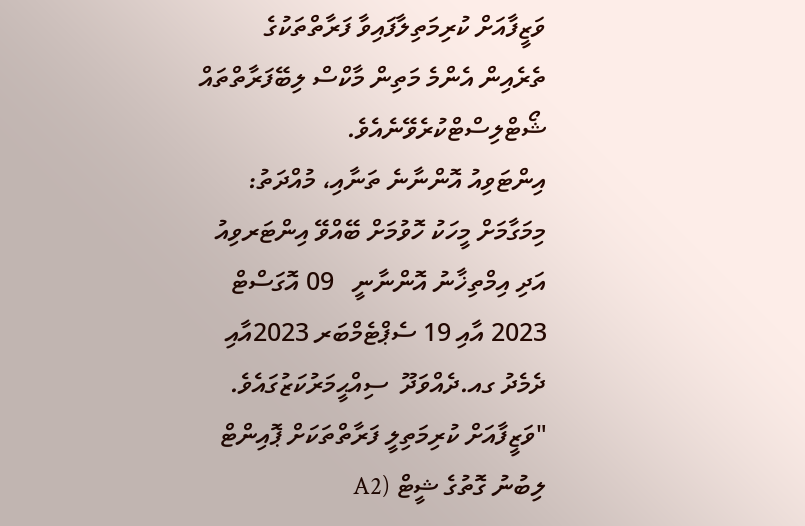ވަޒީފާއަށް ކުރިމަތިލާފައިވާ ފަރާތްތަކުގެ ތެރެއިން އެންމެ މަތިން މާކްސް ލިބޭފަރާތްތައް ޝޯޓްލިސްޓްކުރެވޭނެއެވެ.
އިންޓަވިއު އޮންނާނެ ތަނާއި، މުއްދަތު:
މިމަގާމަށް މީހަކު ހޮވުމަށް ބޭއްވޭ އިންޓަރވިއު އަދި އިމްތިޚާނު އޮންނާނީ   09 އޮގަސްޓް 2023 އާއި 19 ސެޕްޓެމްބަރ 2023އާއި ދެމެދު ގއ.ދެއްވަދޫ  ސިއްޙީމަރުކަޒުގައެވެ.
"ވަޒީފާއަށް ކުރިމަތިލީ ފަރާތްތަކަށް ޕޮއިންޓް ލިބުނު ގޮތުގެ ޝީޓް (A2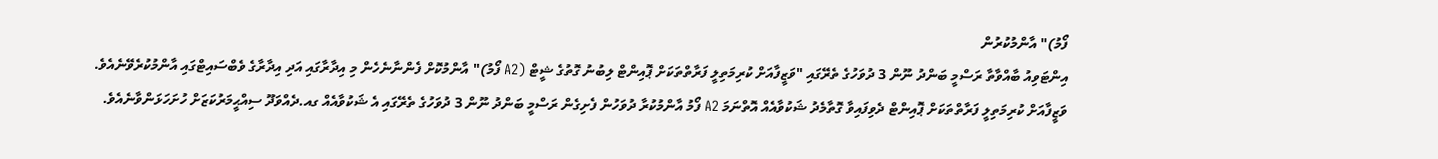ފޯމު)" އާންމުކުރުން
އިންޓަވިއު ބާއްވާތާ ރަސްމީ ބަންދު ނޫން 3 ދުވަހުގެ ތެރޭގައި "ވަޒީފާއަށް ކުރިމަތިލީ ފަރާތްތަކަށް ޕޮއިންޓް ލިބުނު ގޮތުގެ ޝީޓް (A2 ފޯމު)" އާންމުކޮށް ފެންނާނެހެން މި އިދާރާގައި އަދި އިދާރާގެ ވެބްސައިޓްގައި އާންމުކުރެވޭނެއެވެ. ވަޒީފާއަށް ކުރިމަތިލީ ފަރާތްތަކަށް ޕޮއިންޓް ދެވިފައިވާ ގޮތާމެދު ޝަކުވާއެއް އޮތްނަމަ A2 ފޯމު އާންމުކުރާ ދުވަހުން ފެށިގެން ރަސްމީ ބަންދު ނޫން 3 ދުވަހުގެ ތެރޭގައި އެ ޝަކުވާއެއް ގއ.ދެއްވަދޫ ސިއްޙީމަރުކަޒަށް ހުށަހަޅަންވާނެއެވެ.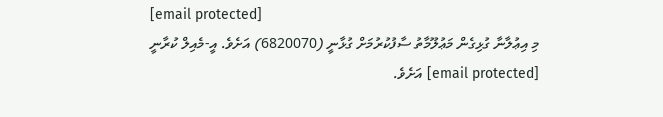[email protected]
މި އިޢުލާނާ ގުޅިގެން މަޢުލޫމާތު ސާފުކުރުމަށް ގުޅާނީ (6820070) އަށެވެ. އީ-މެއިލް ކުރާނީ [email protected] އަށެވެ.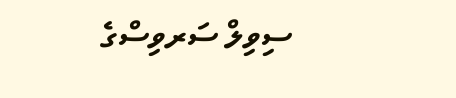ސިވިލް ސަރވިސްގެ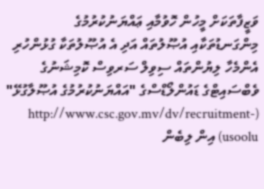ވަޒީފާތަކަށް މީހުން ހޮވުމާއި ޢައްޔަނުކުރުމުގެ މިންގަނޑުތަކާއި އުޞޫލުތައް އަދި އެ އުޞޫލުތަކާ ގުޅުންހުރި އެންމެހާ ލިޔުންތައް ސިވިލް ސަރވިސް ކޮމިޝަނުގެ ވެބްސައިޓްގެ ޑައުންލޯޑްސްގެ "އައްޔަނުކުރުމުގެ އުޞޫލާގުޅޭ" (http://www.csc.gov.mv/dv/recruitment-usoolu) އިން ލިބެން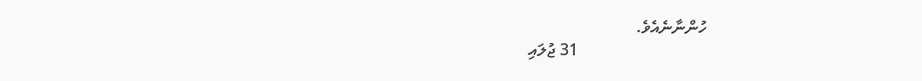ހުންނާނެއެވެ.
                               31 ޖުލައި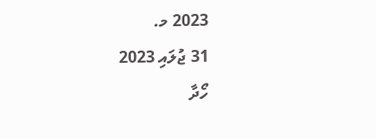2023 މ.
31 ޖުލައި 2023
ހޯދާ